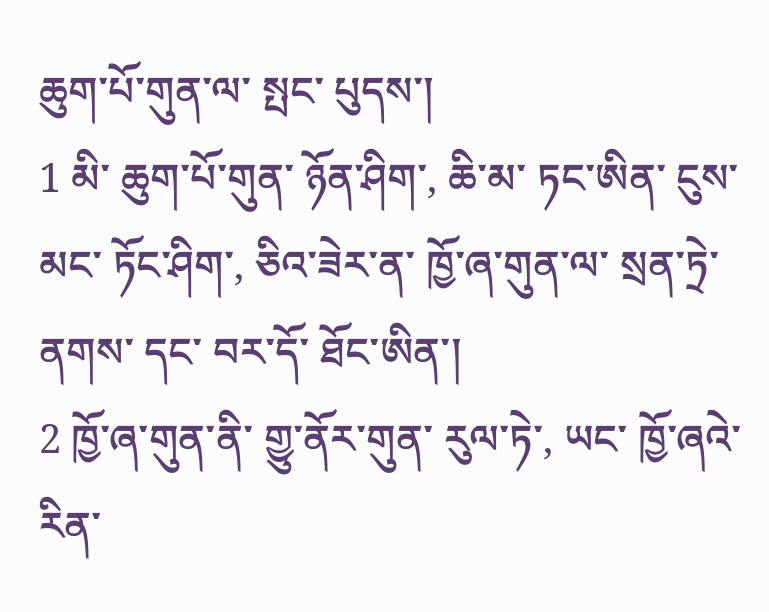ཆུག་པོ་གུན་ལ་ སྤང་ པུདས་།
1 མི་ ཆུག་པོ་གུན་ ཉོན་ཤིག་, ཆི་མ་ ཏང་ཨིན་ ངུས་མང་ ཏོང་ཤིག་, ཅིའ་ཟེར་ན་ ཁྱོ་ཞ་གུན་ལ་ སྲན་ཏྲེ་ ནགས་ དང་ བར་དོ་ ཐོང་ཨིན་།
2 ཁྱོ་ཞ་གུན་ནི་ གྱུ་ནོར་གུན་ རུལ་ཏེ་, ཡང་ ཁྱོ་ཞའེ་ རིན་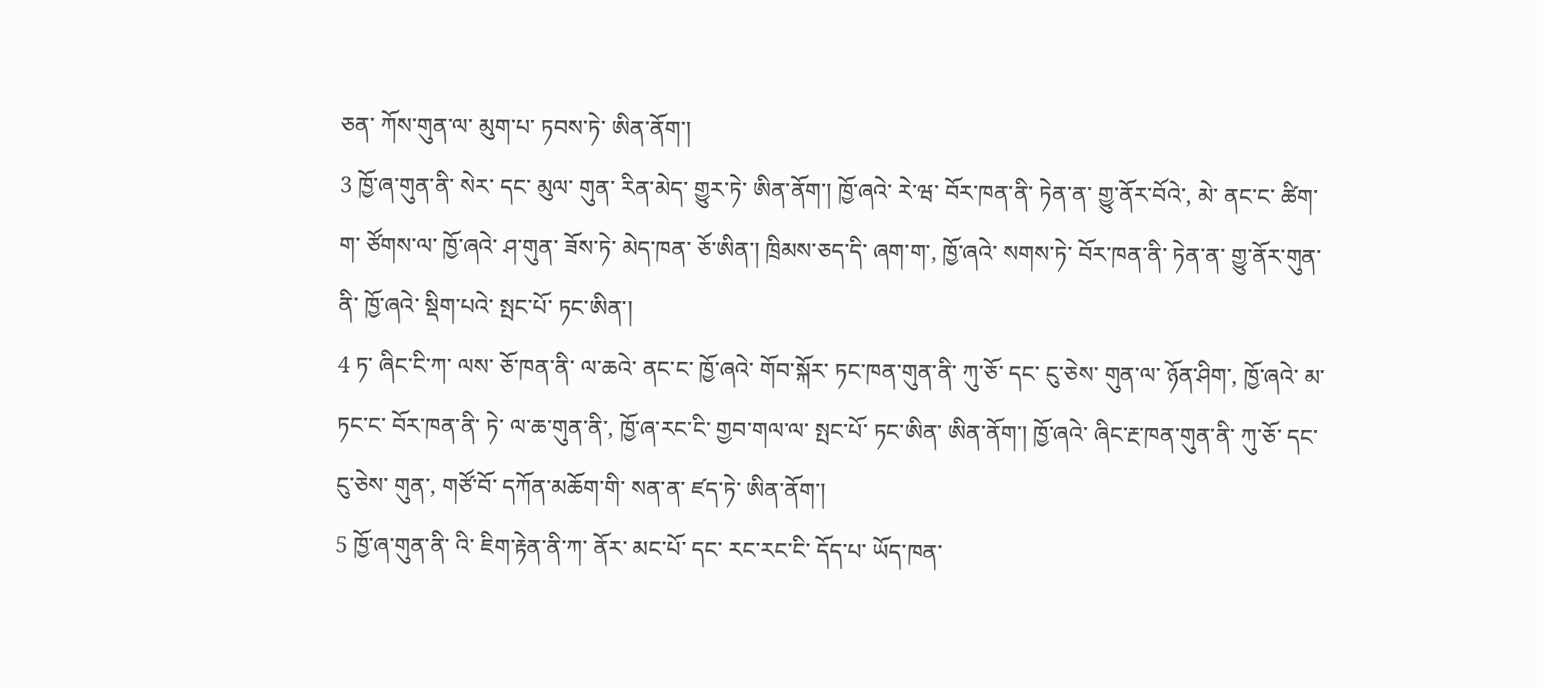ཅན་ ཀོས་གུན་ལ་ མུག་པ་ ཏབས་ཏེ་ ཨིན་ནོག་།
3 ཁྱོ་ཞ་གུན་ནི་ སེར་ དང་ མུལ་ གུན་ རིན་མེད་ གྱུར་ཏེ་ ཨིན་ནོག་། ཁྱོ་ཞའེ་ རེ་ཝ་ བོར་ཁན་ནི་ ཏེན་ན་ གྱུ་ནོར་བོའེ་, མེ་ ནང་ང་ ཚིག་ག་ ཙོགས་ལ་ ཁྱོ་ཞའེ་ ཤ་གུན་ ཟོས་ཏེ་ མེད་ཁན་ ཅོ་ཨིན་། ཁྲིམས་ཅད་དི་ ཞག་ག་, ཁྱོ་ཞའེ་ སགས་ཏེ་ བོར་ཁན་ནི་ ཏེན་ན་ གྱུ་ནོར་གུན་ནི་ ཁྱོ་ཞའེ་ སྡིག་པའེ་ སྤང་པོ་ ཏང་ཨིན་།
4 ཏ་ ཞིང་ངི་ཀ་ ལས་ ཅོ་ཁན་ནི་ ལ་ཆའེ་ ནང་ང་ ཁྱོ་ཞའེ་ གོབ་སྐོར་ ཏང་ཁན་གུན་ནི་ ཀུ་ཅོ་ དང་ ངུ་ཅེས་ གུན་ལ་ ཉོན་ཤིག་, ཁྱོ་ཞའེ་ མ་ཏང་ང་ བོར་ཁན་ནི་ ཏེ་ ལ་ཆ་གུན་ནི་, ཁྱོ་ཞ་རང་ངི་ གྱབ་གལ་ལ་ སྤང་པོ་ ཏང་ཨིན་ ཨིན་ནོག་། ཁྱོ་ཞའེ་ ཞིང་རྔ་ཁན་གུན་ནི་ ཀུ་ཅོ་ དང་ ངུ་ཅེས་ གུན་, གཙོ་བོ་ དཀོན་མཆོག་གི་ སན་ན་ ཛད་ཏེ་ ཨིན་ནོག་།
5 ཁྱོ་ཞ་གུན་ནི་ འི་ ཇིག་རྟེན་ནི་ཀ་ ནོར་ མང་པོ་ དང་ རང་རང་ངི་ དོད་པ་ ཡོད་ཁན་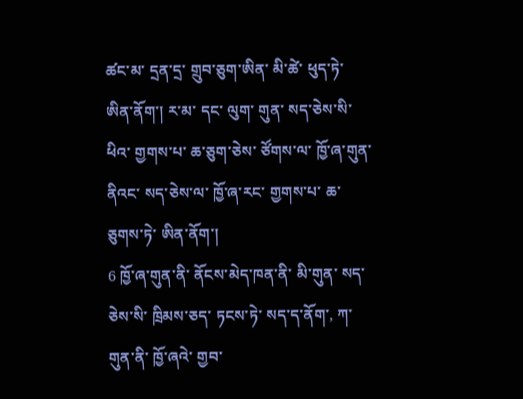ཚང་མ་ དྲན་དྲ་ གྲུབ་ཅུག་ཨིན་ མི་ཚེ་ ཕུད་ཏེ་ ཨིན་ནོག་། ར་མ་ དང་ ལུག་ གུན་ སད་ཅེས་སི་ ཕིའ་ གྱགས་པ་ ཆ་ཅུག་ཅེས་ ཙོགས་ལ་ ཁྱོ་ཞ་གུན་ནིའང་ སད་ཅེས་ལ་ ཁྱོ་ཞ་རང་ གྱགས་པ་ ཆ་ཅུགས་ཏེ་ ཨིན་ནོག་།
6 ཁྱོ་ཞ་གུན་ནི་ ནོངས་མེད་ཁན་ནི་ མི་གུན་ སད་ཅེས་སི་ ཁྲིམས་ཅད་ ཏངས་ཏེ་ སད་ད་ནོག་, ཀ་གུན་ནི་ ཁྱོ་ཞའེ་ གྱབ་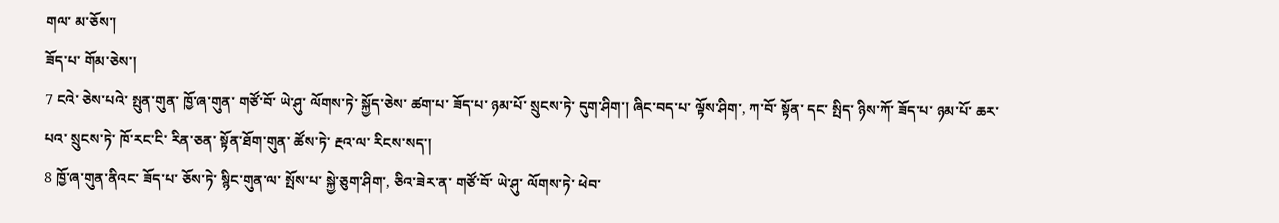གལ་ མ་ཅོས་།
ཟོད་པ་ གོམ་ཅེས་།
7 ངའེ་ ཅེས་པའེ་ སྤུན་གུན་ ཁྱོ་ཞ་གུན་ གཙོ་བོ་ ཡེ་ཤུ་ ལོགས་ཏེ་ སྐྱོད་ཅེས་ ཚག་པ་ ཟོད་པ་ ཉམ་པོ་ སྲུངས་ཏེ་ དུག་ཤིག་། ཞིང་བད་པ་ ལྟོས་ཤིག་, ཀ་བོ་ སྟོན་ དང་ སྤིད་ ཉིས་ཀོ་ ཟོད་པ་ ཉམ་པོ་ ཆར་པའ་ སྲུངས་ཏེ་ ཁོ་རང་ངི་ རིན་ཅན་ སྟོན་ཐོག་གུན་ ཚོས་ཏེ་ རྔའ་ལ་ རིངས་སད་།
8 ཁྱོ་ཞ་གུན་ནིའང་ ཟོད་པ་ ཅོས་ཏེ་ སྙིང་གུན་ལ་ སྤོས་པ་ སྐྱེ་ཅུག་ཤིག་, ཅིའ་ཟེར་ན་ གཙོ་བོ་ ཡེ་ཤུ་ ལོགས་ཏེ་ ཕེབ་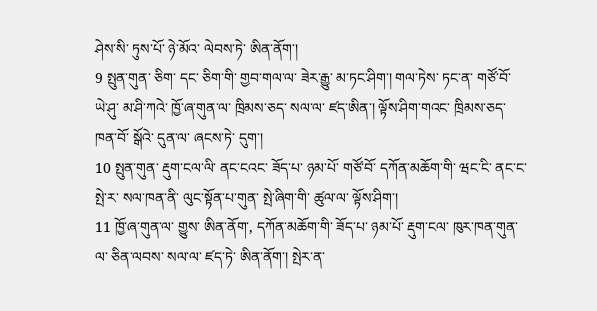ཤེས་སི་ ཏུས་པོ་ ཉེ་མོའ་ ལེབས་ཏེ་ ཨིན་ནོག་།
9 སྤུན་གུན་ ཅིག་ དང་ ཅིག་གི་ གྱབ་གལ་ལ་ ཟེར་རྒྱུ་ མ་ཏང་ཤིག་། གལ་ཏེས་ ཏང་ན་ གཙོ་བོ་ ཡེ་ཤུ་ མ་ཤི་ཀའེ་ ཁྱོ་ཞ་གུན་ལ་ ཁྲིམས་ཅད་ སལ་ལ་ ཛད་ཨིན་། ལྟོས་ཤིག་གའང་ ཁྲིམས་ཅད་ཁན་བོ་ སྒོའེ་ དུན་ལ་ ཞངས་ཏེ་ དུག་།
10 སྤུན་གུན་ རྡུག་ངལ་ལི་ ནང་ངའང་ ཟོད་པ་ ཉམ་པོ་ གཙོ་བོ་ དཀོན་མཆོག་གི་ ཝང་ངི་ ནང་ང་ སྤེ་ར་ སལ་ཁན་ནི་ ལུང་སྟོན་པ་གུན་ སྤེ་ཞིག་གི་ ཚུལ་ལ་ ལྟོས་ཤིག་།
11 ཁྱོ་ཞ་གུན་ལ་ གྱུས་ ཨིན་ནོག་, དཀོན་མཆོག་གི་ ཟོད་པ་ ཉམ་པོ་ རྡུག་ངལ་ ཁུར་ཁན་གུན་ལ་ ཅིན་ལབས་ སལ་ལ་ ཛད་ཏེ་ ཨིན་ནོག་། སྤེར་ན་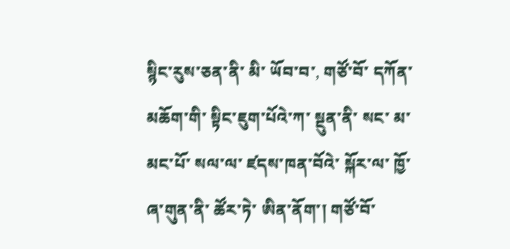སྙིང་རུས་ཅན་ནི་ མི་ ཡོབ་བ་, གཙོ་བོ་ དཀོན་མཆོག་གི་ སྟིང་ཇུག་པོའེ་ཀ་ སྔུན་ནི་ སང་ མ་མང་པོ་ སལ་ལ་ ཛདས་ཁན་བོའེ་ སྐོར་ལ་ ཁྱོ་ཞ་གུན་ནི་ ཚོར་ཏེ་ ཨིན་ནོག་། གཙོ་བོ་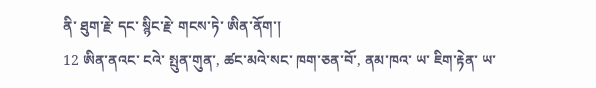ནི་ ཐུག་རྗེ་ དང་ སྙིང་རྗེ་ གངས་ཏེ་ ཨིན་ནོག་།
12 ཨིན་ནའང་ ངའེ་ སྤུན་གུན་, ཚང་མའེ་སང་ ཁག་ཅན་བོ་, ནམ་ཁའ་ ཡ་ ཇིག་རྟེན་ ཡ་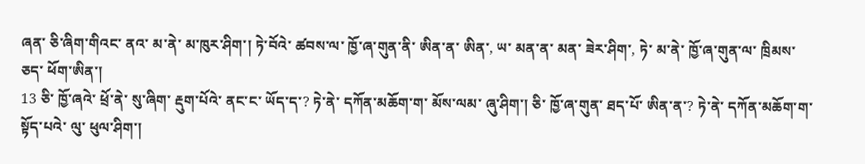ཞན་ ཅི་ཞིག་གིའང་ ནའ་ མ་ནེ་ མ་ཁུར་ཤིག་། ཏེ་བོའེ་ ཚབས་ལ་ ཁྱོ་ཞ་གུན་ནི་ ཨིན་ན་ ཨིན་, ཡ་ མན་ན་ མན་ ཟེར་ཤིག་, ཏེ་ མ་ནེ་ ཁྱོ་ཞ་གུན་ལ་ ཁྲིམས་ཅད་ ཕོག་ཨིན་།
13 ཅི་ ཁྱོ་ཞའེ་ ཕྲོ་ནེ་ སུ་ཞིག་ རྡུག་པོའེ་ ནང་ང་ ཡོད་ད་? ཏེ་ནེ་ དཀོན་མཆོག་ག་ མོས་ལམ་ ཞུ་ཤིག་། ཅི་ ཁྱོ་ཞ་གུན་ ཐད་པོ་ ཨིན་ན་? ཏེ་ནེ་ དཀོན་མཆོག་ག་ སྟོད་པའེ་ ལུ་ ཕུལ་ཤིག་།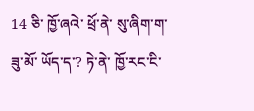14 ཅི་ ཁྱོ་ཞའེ་ ཕྲོ་ནེ་ སུ་ཞིག་ག་ ཟུ་མོ་ ཡོད་ད་? ཏེ་ནེ་ ཁྱོ་རང་ངི་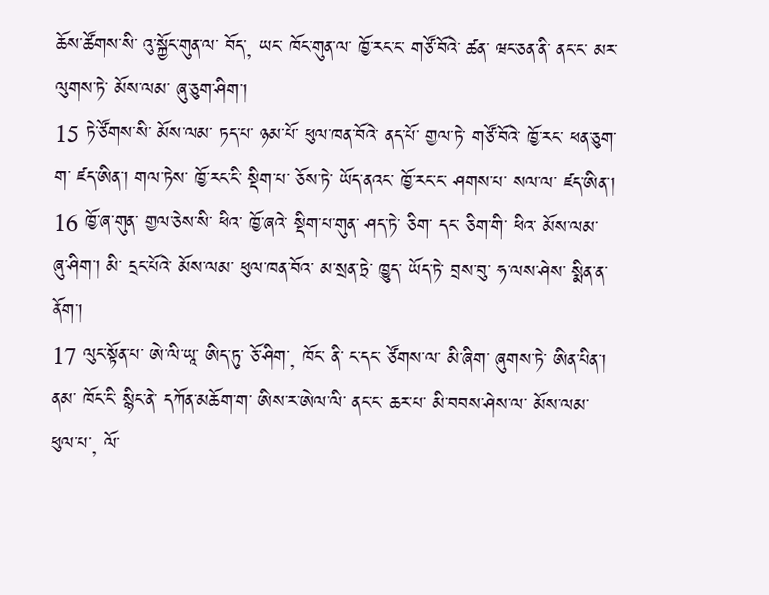ཆོས་ཚོགས་སི་ འུ་སྐྱོང་གུན་ལ་ བོད་, ཡང་ ཁོང་གུན་ལ་ ཁྱོ་རང་ང་ གཙོ་བོའེ་ ཚན་ ཝང་ཅན་ནི་ ནང་ང་ མར་ ལུགས་ཏེ་ མོས་ལམ་ ཞུ་ཅུག་ཤིག་།
15 ཏེ་ཙོགས་སི་ མོས་ལམ་ ཏད་པ་ ཉམ་པོ་ ཕུལ་ཁན་བོའེ་ ནད་པོ་ གྱལ་ཏེ་ གཙོ་བོའེ་ ཁྱོ་རང་ ཕན་ཅུག་ག་ ཛད་ཨིན་། གལ་ཏེས་ ཁྱོ་རང་ངི་ སྡིག་པ་ ཅོས་ཏེ་ ཡོད་ནའང་ ཁྱོ་རང་ང་ ཤགས་པ་ སལ་ལ་ ཛད་ཨིན་།
16 ཁྱོ་ཞ་གུན་ གྱལ་ཅེས་སི་ ཕིའ་ ཁྱོ་ཞའེ་ སྡིག་པ་གུན་ ཤད་ཏེ་ ཅིག་ དང་ ཅིག་གི་ ཕིའ་ མོས་ལམ་ ཞུ་ཤིག་། མི་ དྲང་པོའེ་ མོས་ལམ་ ཕུལ་ཁན་བོའ་ མ་སྲན་ཏྲེ་ ཁྱུད་ ཡོད་ཏེ་ བྲས་བུ་ ཧ་ལས་ཤེས་ སྨིན་ན་ནོག་།
17 ལུང་སྟོན་པ་ ཨེ་ལི་ཡཱ་ ཨིད་ཏུ་ ཅོ་ཤིག་, ཁོང་ ནི་ ང་དང་ ཙོགས་ལ་ མི་ཞིག་ ཞུགས་ཏེ་ ཨིན་པིན་། ནམ་ ཁོང་ངི་ སྙིང་ནེ་ དཀོན་མཆོག་ག་ ཨིས་ར་ཨེལ་ལི་ ནང་ང་ ཆར་པ་ མི་བབས་ཤེས་ལ་ མོས་ལམ་ ཕུལ་པ་, ལོ་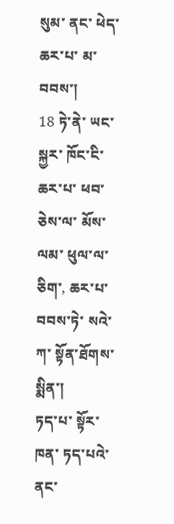སུམ་ ནང་ ཕེད་ ཆར་པ་ མ་བབས་།
18 ཏེ་ནེ་ ཡང་སྐྱར་ ཁོང་ངི་ ཆར་པ་ ཕབ་ཅེས་ལ་ མོས་ལམ་ ཕུལ་ལ་ཅིག་, ཆར་པ་ བབས་ཏེ་ སའེ་ཀ་ སྟོན་ཐོགས་ སྨིན་།
ཏད་པ་ སྟོར་ཁན་ ཏད་པའེ་ ནང་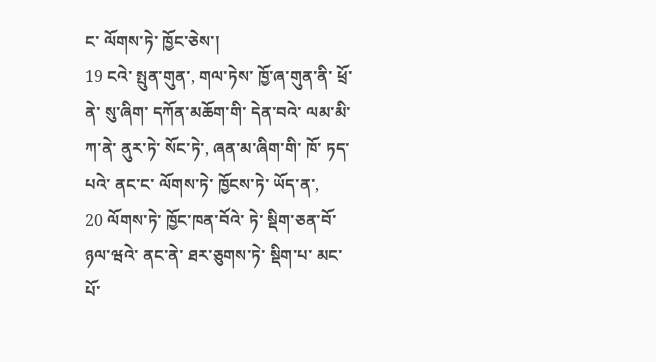ང་ ལོགས་ཏེ་ ཁྱོང་ཅེས་།
19 ངའེ་ སྤུན་གུན་, གལ་ཏེས་ ཁྱོ་ཞ་གུན་ནི་ ཕྲོ་ནེ་ སུ་ཞིག་ དཀོན་མཆོག་གི་ དེན་བའེ་ ལམ་མི་ ཀ་ནེ་ ནུར་ཏེ་ སོང་ཏེ་, ཞན་མ་ཞིག་གི་ ཁོ་ ཏད་པའེ་ ནང་ང་ ལོགས་ཏེ་ ཁྱོངས་ཏེ་ ཡོད་ན་,
20 ལོགས་ཏེ་ ཁྱོང་ཁན་བོའེ་ ཏེ་ སྡིག་ཅན་བོ་ ཉལ་ཝའེ་ ནང་ནེ་ ཐར་ཅུགས་ཏེ་ སྡིག་པ་ མང་པོ་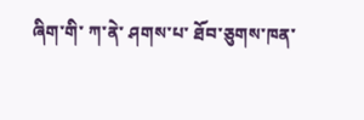ཞིག་གི་ ཀ་ནེ་ ཤགས་པ་ ཐོབ་ཅུགས་ཁན་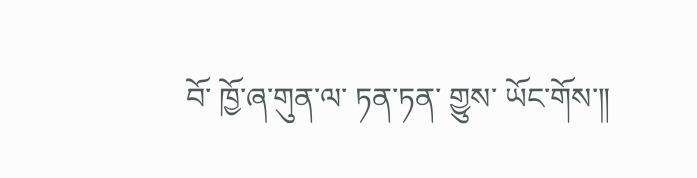བོ་ ཁྱོ་ཞ་གུན་ལ་ ཏན་ཏན་ གྱུས་ ཡོང་གོས་༎